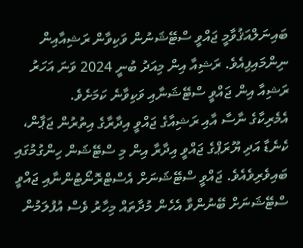ބައިނަލްއަޤުވާމީ ޖައްވީ ސްޓޭޝަނުން ވަކިވާން ރަޝިއާއިން ނިންމައިފިއެވެ. ރަޝިއާ އިން މިއަދު ބުނީ 2024 ވަނަ އަހަރު ރަޝިއާ އިން ޖައްވީ ސްޓޭޝަނާއި ވަކިވާނެ ކަމަށެވެ.
އެމެރިކާގެ ނާސާ އާއި ރަޝިއާގެ ޖައްވީ އިދާރާގެ އިތުރުން ޖަޕާން، ކެނެޑާ އަދި ޔޫރަޕްގެ ޖައްވީ އިދާރާ އިން މި ސްޓޭޝަން ހިންގުމުގައި ބައިވެރިވެއެވެ. ޖައްވީ ސްޓޭޝަނަށް އެސްޓްރޮނޯޓުންނާއި ޖައްވީ ސްޓޭޝަނަށް ބޭނުންވާ އެހެން މުދާތައް މިހާރު ވެސް އުފުލަމުން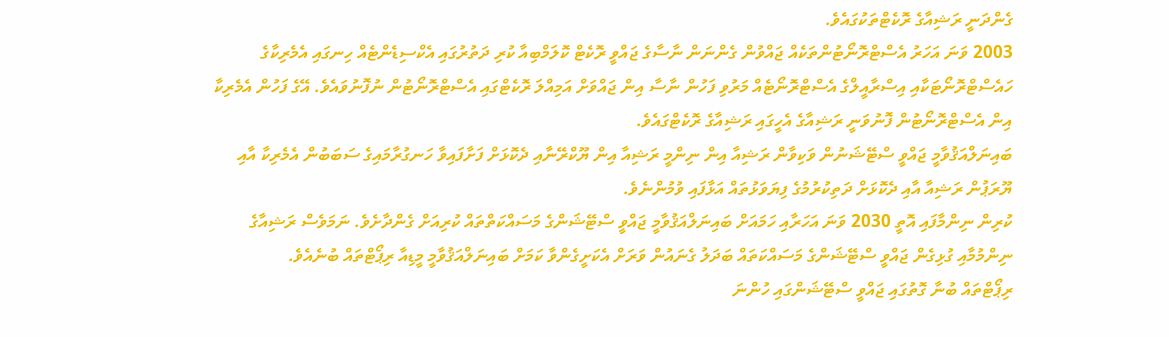ގެންދަނީ ރަޝިއާގެ ރޮކެޓްތަކުގައެވެ.
2003 ވަނަ އަހަރު އެސްޓްރޮނޯޓުންތަކެއް ޖައްވުން ގެންނަން ނާސާގެ ޖައްވީ ރޮކެޓް ކޮލަމްބިއާ ކުރި ދަތުރުގައި އެކްސިޑެންޓެއް ހިނގައި އެމެރިކާގެ ހައެސްޓްރޮނޯޓަކާއި އިސްރާއީލްގެ އެސްޓްރޮނޯޓެއް މަރުވި ފަހުން ނާސާ އިން ޖައްވަށް އަމިއްލަ ރޮކެޓްގައި އެސްޓްރޮނޯޓުން ނުފޮނުވައެވެ. އޭގެ ފަހުން އެމެރިކާ އިން އެސްޓްރޮނޯޓުން ފޮނުވަނީ ރަޝިއާގެ އެހީގައި ރަޝިއާގެ ރޮކެޓްގައެވެ.
ބައިނަލްއަޤުވާމީ ޖައްވީ ސްޓޭޝަނުން ވަކިވާން ރަޝިއާ އިން ނިންމީ ރަޝިއާ އިން ޔޫކްރޭނާއި ދެކޮޅަށް ފަށާފައިވާ ހަނގުރާމައިގެ ސަބަބުން އެމެރިކާ އާއި ޔޫރަޕުން ރަޝިއާ އާއި ދެކޮޅަށް ދަތިކުރުމުގެ ފިޔަވަޅުތައް އަޅާފައި ވުމުންނެވެ.
ކުރިން ނިންމާފައި އޮތީ 2030 ވަނަ އަހަރާއި ހަމައަށް ބައިނަލްއަޤުވާމީ ޖައްވީ ސްޓޭޝަންގެ މަސައްކަތްތައް ކުރިއަށް ގެންދާށެވެ. ނަމަވެސް ރަޝިއާގެ ނިންމުމާއި ގުޅިގެން ޖައްވީ ސްޓޭޝަންގެ މަސައްކަތައް ބަދަލު ގެނައުން ވަރަށް އެކަށީގެންވާ ކަމަށް ބައިނަލްއަޤުވާމީ މީޑިއާ ރިޕޯޓްތައް ބުނެއެވެ.
ރިޕޯޓްތައް ބުނާ ގޮތުގައި ޖައްވީ ސްޓޭޝަންގައި ހުންނަ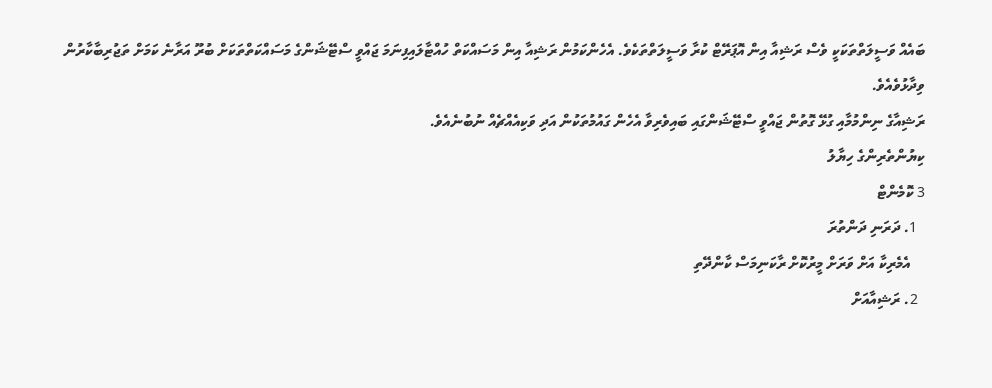ބައެއް ވަސީލަތްތަކަކީ ވެސް ރަޝިއާ އިން އޮޕަރޭޓް ކުރާ ވަސީލަތްތަކެވެ. އެހެންކަމުން ރަޝިއާ އިން މަސައްކަތް ހުއްޓާލައިފިނަމަ ޖައްވީ ސްޓޭޝަންގެ މަސައްކަތްތަކަށް ބުރޫ އަރާނެ ކަމަށް ތަޖުރިބާކާރުން ވިދާޅުވެއެވެ.
ރަޝިއާގެ ނިންމުމާއި ގުޅޭ ގޮތުން ޖައްވީ ސްޓޭޝަންގައި ބައިވެރިވާ އެހެން ގައުމުތަކުން އަދި ވަކިއެއްޗެއް ނުބުނެއެވެ.
ކިޔުންތެރިންގެ ހިޔާލު
3 ކޮމެންޓް
  1. ދަރަނި ދަންތުރަ
    އެމެރިކާ އަށް ވަރަށް މީރުކޮށް ރާކަނިމަސް ކާންދޭތި
  2. ރަޝިއާއަށް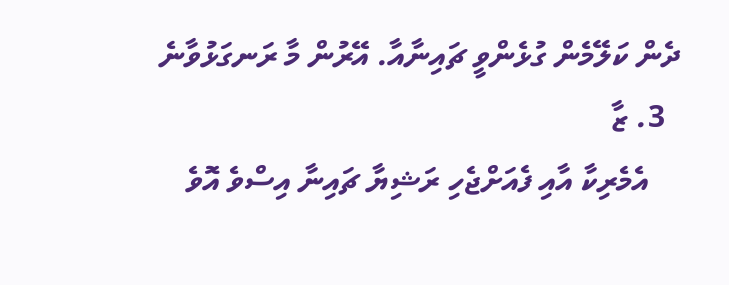ދެން ކަލޭމެން ގުޅެންވީ ޗައިނާއާ. އޭރުން މާ ރަނގަޅުވާނެ
  3. ޒާ
    އެމެރިކާ އާއި ފެއަށްޖެހި ރަޝިޔާ ޗައިނާ އިސްވެ އޮވެ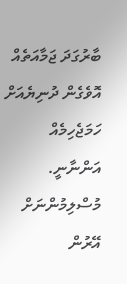ބާރުގަދަ ޖަމާއަތެއް އޮވެގެން ދުނިޔެއަށް ހަމަޖެހިމެއް އަންނާނީ. މުސްލިމުންނަށް އޭރުން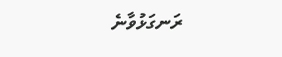ރަނގަޅުވާނެ